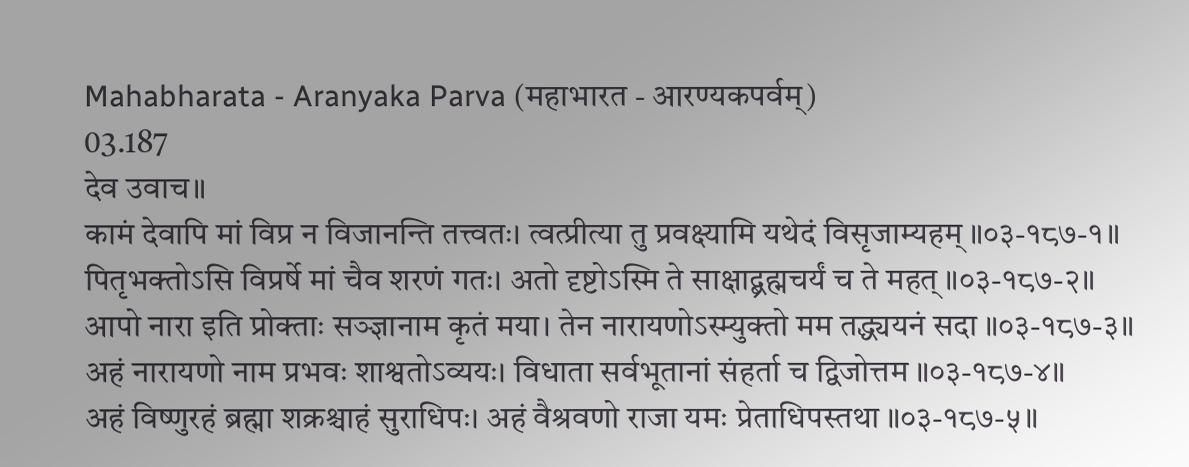Mahabharata - Aranyaka Parva (महाभारत - आरण्यकपर्वम्)
03.187
देव उवाच॥
कामं देवापि मां विप्र न विजानन्ति तत्त्वतः। त्वत्प्रीत्या तु प्रवक्ष्यामि यथेदं विसृजाम्यहम् ॥०३-१८७-१॥
पितृभक्तोऽसि विप्रर्षे मां चैव शरणं गतः। अतो दृष्टोऽस्मि ते साक्षाद्ब्रह्मचर्यं च ते महत् ॥०३-१८७-२॥
आपो नारा इति प्रोक्ताः सञ्ज्ञानाम कृतं मया। तेन नारायणोऽस्म्युक्तो मम तद्ध्ययनं सदा ॥०३-१८७-३॥
अहं नारायणो नाम प्रभवः शाश्वतोऽव्ययः। विधाता सर्वभूतानां संहर्ता च द्विजोत्तम ॥०३-१८७-४॥
अहं विष्णुरहं ब्रह्मा शक्रश्चाहं सुराधिपः। अहं वैश्रवणो राजा यमः प्रेताधिपस्तथा ॥०३-१८७-५॥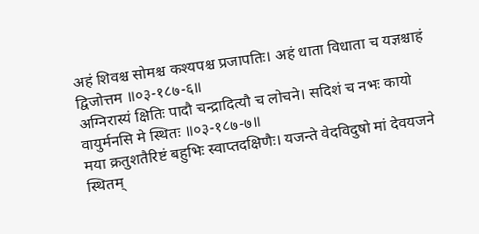अहं शिवश्च सोमश्च कश्यपश्च प्रजापतिः। अहं धाता विधाता च यज्ञश्चाहं द्विजोत्तम ॥०३-१८७-६॥
अग्निरास्यं क्षितिः पादौ चन्द्रादित्यौ च लोचने। सदिशं च नभः कायो वायुर्मनसि मे स्थितः ॥०३-१८७-७॥
मया क्रतुशतैरिष्टं बहुभिः स्वाप्तदक्षिणैः। यजन्ते वेदविदुषो मां देवयजने स्थितम्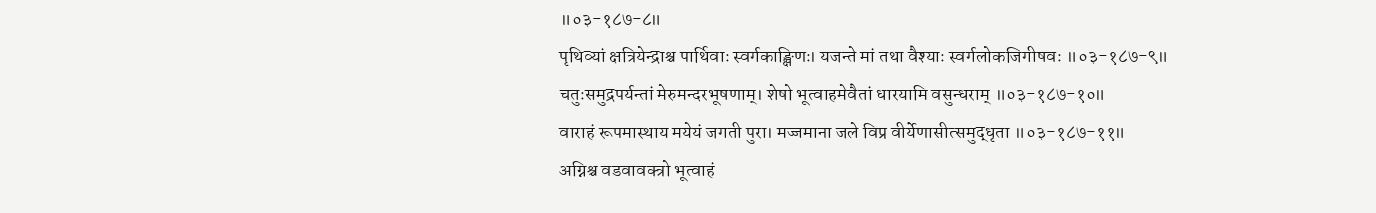॥०३-१८७-८॥
पृथिव्यां क्षत्रियेन्द्राश्च पार्थिवाः स्वर्गकाङ्क्षिणः। यजन्ते मां तथा वैश्याः स्वर्गलोकजिगीषवः ॥०३-१८७-९॥
चतुःसमुद्रपर्यन्तां मेरुमन्दरभूषणाम्। शेषो भूत्वाहमेवैतां धारयामि वसुन्धराम् ॥०३-१८७-१०॥
वाराहं रूपमास्थाय मयेयं जगती पुरा। मज्जमाना जले विप्र वीर्येणासीत्समुद्धृता ॥०३-१८७-११॥
अग्निश्च वडवावक्त्रो भूत्वाहं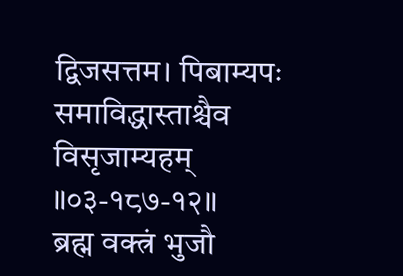द्विजसत्तम। पिबाम्यपः समाविद्धास्ताश्चैव विसृजाम्यहम् ॥०३-१८७-१२॥
ब्रह्म वक्त्रं भुजौ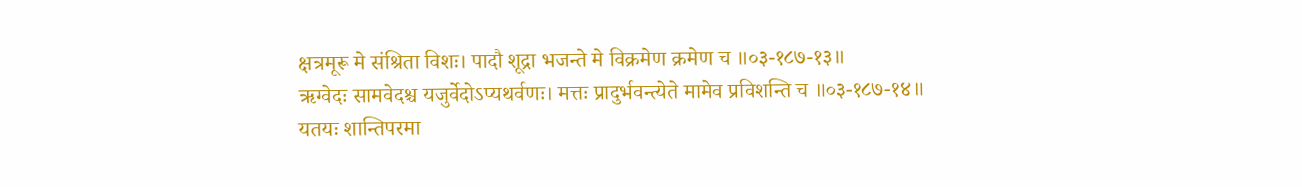क्षत्रमूरू मे संश्रिता विशः। पादौ शूद्रा भजन्ते मे विक्रमेण क्रमेण च ॥०३-१८७-१३॥
ऋग्वेदः सामवेदश्च यजुर्वेदोऽप्यथर्वणः। मत्तः प्रादुर्भवन्त्येते मामेव प्रविशन्ति च ॥०३-१८७-१४॥
यतयः शान्तिपरमा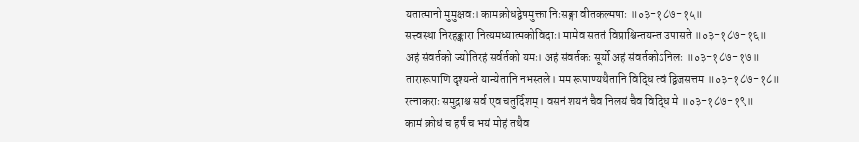यतात्मानो मुमुक्षवः। कामक्रोधद्वेषमुक्ता निःसङ्गा वीतकल्मषाः ॥०३-१८७-१५॥
सत्त्वस्था निरहङ्कारा नित्यमध्यात्मकोविदाः। मामेव सततं विप्राश्चिन्तयन्त उपासते ॥०३-१८७-१६॥
अहं संवर्तको ज्योतिरहं सर्वर्तको यमः। अहं संवर्तकः सूर्यो अहं संवर्तकोऽनिलः ॥०३-१८७-१७॥
तारारूपाणि दृश्यन्ते यान्येतानि नभस्तले। मम रूपाण्यथैतानि विद्धि त्वं द्विजसत्तम ॥०३-१८७-१८॥
रत्नाकराः समुद्राश्च सर्व एव चतुर्दिशम्। वसनं शयनं चैव निलयं चैव विद्धि मे ॥०३-१८७-१९॥
कामं क्रोधं च हर्षं च भयं मोहं तथैव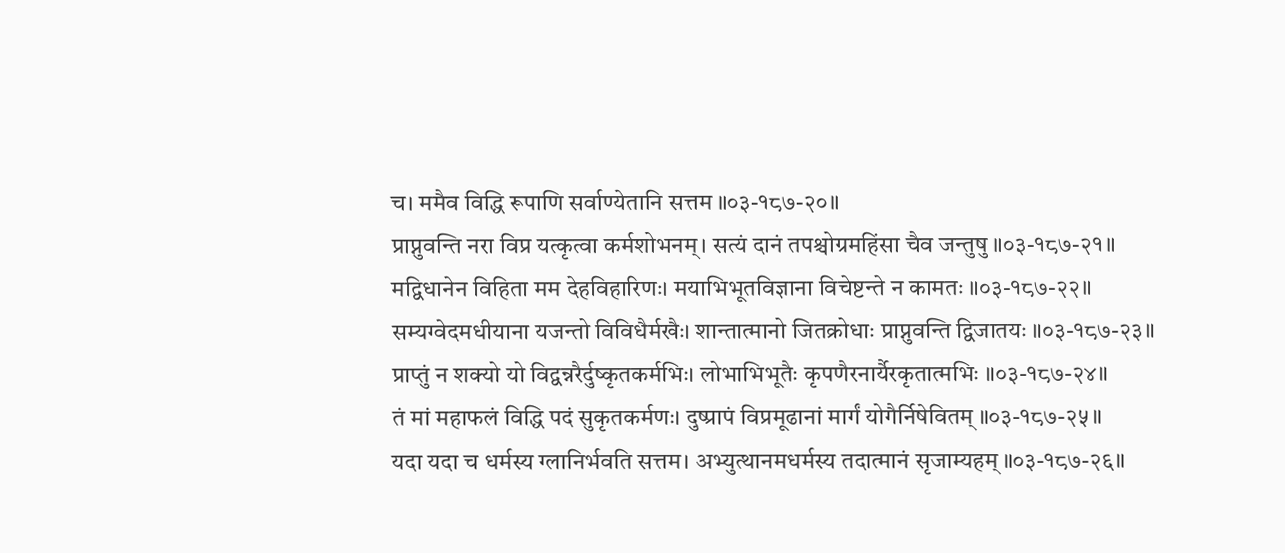च। ममैव विद्धि रूपाणि सर्वाण्येतानि सत्तम ॥०३-१८७-२०॥
प्राप्नुवन्ति नरा विप्र यत्कृत्वा कर्मशोभनम्। सत्यं दानं तपश्चोग्रमहिंसा चैव जन्तुषु ॥०३-१८७-२१॥
मद्विधानेन विहिता मम देहविहारिणः। मयाभिभूतविज्ञाना विचेष्टन्ते न कामतः ॥०३-१८७-२२॥
सम्यग्वेदमधीयाना यजन्तो विविधैर्मखैः। शान्तात्मानो जितक्रोधाः प्राप्नुवन्ति द्विजातयः ॥०३-१८७-२३॥
प्राप्तुं न शक्यो यो विद्वन्नरैर्दुष्कृतकर्मभिः। लोभाभिभूतैः कृपणैरनार्यैरकृतात्मभिः ॥०३-१८७-२४॥
तं मां महाफलं विद्धि पदं सुकृतकर्मणः। दुष्प्रापं विप्रमूढानां मार्गं योगैर्निषेवितम् ॥०३-१८७-२५॥
यदा यदा च धर्मस्य ग्लानिर्भवति सत्तम। अभ्युत्थानमधर्मस्य तदात्मानं सृजाम्यहम् ॥०३-१८७-२६॥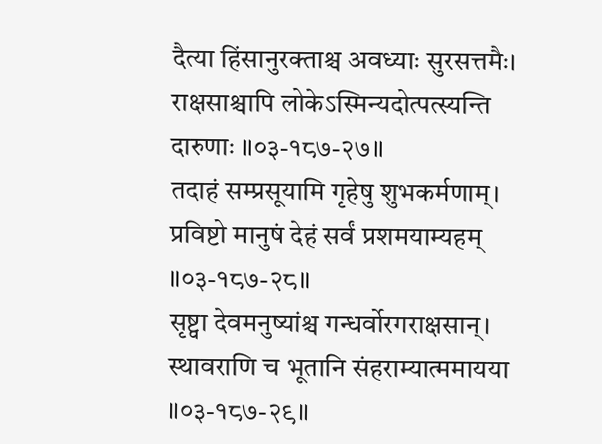दैत्या हिंसानुरक्ताश्च अवध्याः सुरसत्तमैः। राक्षसाश्चापि लोकेऽस्मिन्यदोत्पत्स्यन्ति दारुणाः ॥०३-१८७-२७॥
तदाहं सम्प्रसूयामि गृहेषु शुभकर्मणाम्। प्रविष्टो मानुषं देहं सर्वं प्रशमयाम्यहम् ॥०३-१८७-२८॥
सृष्ट्वा देवमनुष्यांश्च गन्धर्वोरगराक्षसान्। स्थावराणि च भूतानि संहराम्यात्ममायया ॥०३-१८७-२९॥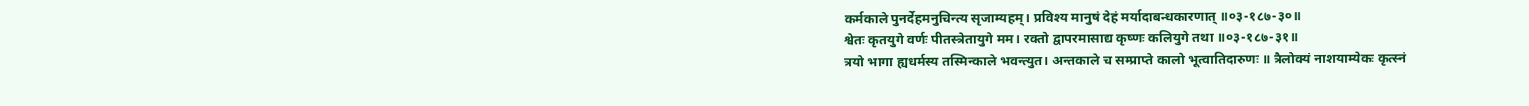कर्मकाले पुनर्देहमनुचिन्त्य सृजाम्यहम्। प्रविश्य मानुषं देहं मर्यादाबन्धकारणात् ॥०३-१८७-३०॥
श्वेतः कृतयुगे वर्णः पीतस्त्रेतायुगे मम। रक्तो द्वापरमासाद्य कृष्णः कलियुगे तथा ॥०३-१८७-३१॥
त्रयो भागा ह्यधर्मस्य तस्मिन्काले भवन्त्युत। अन्तकाले च सम्प्राप्ते कालो भूत्वातिदारुणः ॥ त्रैलोक्यं नाशयाम्येकः कृत्स्नं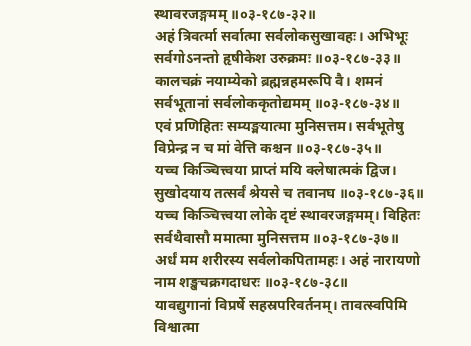स्थावरजङ्गमम् ॥०३-१८७-३२॥
अहं त्रिवर्त्मा सर्वात्मा सर्वलोकसुखावहः। अभिभूः सर्वगोऽनन्तो हृषीकेश उरुक्रमः ॥०३-१८७-३३॥
कालचक्रं नयाम्येको ब्रह्मन्नहमरूपि वै। शमनं सर्वभूतानां सर्वलोककृतोद्यमम् ॥०३-१८७-३४॥
एवं प्रणिहितः सम्यङ्मयात्मा मुनिसत्तम। सर्वभूतेषु विप्रेन्द्र न च मां वेत्ति कश्चन ॥०३-१८७-३५॥
यच्च किञ्चित्त्वया प्राप्तं मयि क्लेषात्मकं द्विज। सुखोदयाय तत्सर्वं श्रेयसे च तवानघ ॥०३-१८७-३६॥
यच्च किञ्चित्त्वया लोके दृष्टं स्थावरजङ्गमम्। विहितः सर्वथैवासौ ममात्मा मुनिसत्तम ॥०३-१८७-३७॥
अर्धं मम शरीरस्य सर्वलोकपितामहः। अहं नारायणो नाम शङ्खचक्रगदाधरः ॥०३-१८७-३८॥
यावद्युगानां विप्रर्षे सहस्रपरिवर्तनम्। तावत्स्वपिमि विश्वात्मा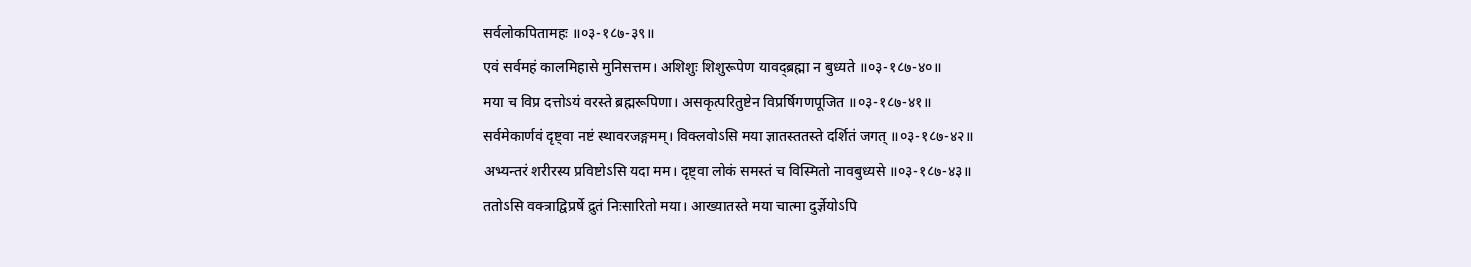सर्वलोकपितामहः ॥०३-१८७-३९॥
एवं सर्वमहं कालमिहासे मुनिसत्तम। अशिशुः शिशुरूपेण यावद्ब्रह्मा न बुध्यते ॥०३-१८७-४०॥
मया च विप्र दत्तोऽयं वरस्ते ब्रह्मरूपिणा। असकृत्परितुष्टेन विप्रर्षिगणपूजित ॥०३-१८७-४१॥
सर्वमेकार्णवं दृष्ट्वा नष्टं स्थावरजङ्गमम्। विक्लवोऽसि मया ज्ञातस्ततस्ते दर्शितं जगत् ॥०३-१८७-४२॥
अभ्यन्तरं शरीरस्य प्रविष्टोऽसि यदा मम। दृष्ट्वा लोकं समस्तं च विस्मितो नावबुध्यसे ॥०३-१८७-४३॥
ततोऽसि वक्त्राद्विप्रर्षे द्रुतं निःसारितो मया। आख्यातस्ते मया चात्मा दुर्ज्ञेयोऽपि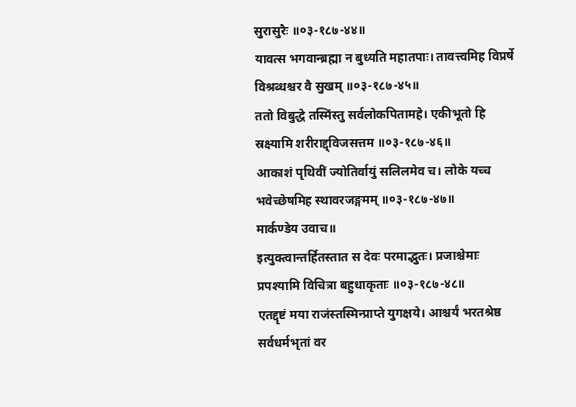सुरासुरैः ॥०३-१८७-४४॥
यावत्स भगवान्ब्रह्मा न बुध्यति महातपाः। तावत्त्वमिह विप्रर्षे विश्रब्धश्चर वै सुखम् ॥०३-१८७-४५॥
ततो विबुद्धे तस्मिंस्तु सर्वलोकपितामहे। एकीभूतो हि स्रक्ष्यामि शरीराद्द्विजसत्तम ॥०३-१८७-४६॥
आकाशं पृथिवीं ज्योतिर्वायुं सलिलमेव च। लोके यच्च भवेच्छेषमिह स्थावरजङ्गमम् ॥०३-१८७-४७॥
मार्कण्डेय उवाच॥
इत्युक्त्वान्तर्हितस्तात स देवः परमाद्भुतः। प्रजाश्चेमाः प्रपश्यामि विचित्रा बहुधाकृताः ॥०३-१८७-४८॥
एतद्दृष्टं मया राजंस्तस्मिन्प्राप्ते युगक्षये। आश्चर्यं भरतश्रेष्ठ सर्वधर्मभृतां वर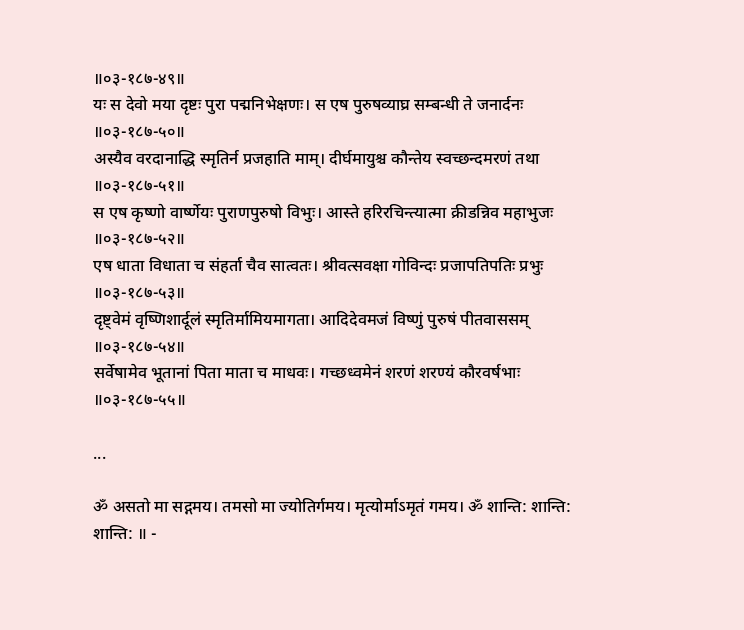॥०३-१८७-४९॥
यः स देवो मया दृष्टः पुरा पद्मनिभेक्षणः। स एष पुरुषव्याघ्र सम्बन्धी ते जनार्दनः ॥०३-१८७-५०॥
अस्यैव वरदानाद्धि स्मृतिर्न प्रजहाति माम्। दीर्घमायुश्च कौन्तेय स्वच्छन्दमरणं तथा ॥०३-१८७-५१॥
स एष कृष्णो वार्ष्णेयः पुराणपुरुषो विभुः। आस्ते हरिरचिन्त्यात्मा क्रीडन्निव महाभुजः ॥०३-१८७-५२॥
एष धाता विधाता च संहर्ता चैव सात्वतः। श्रीवत्सवक्षा गोविन्दः प्रजापतिपतिः प्रभुः ॥०३-१८७-५३॥
दृष्ट्वेमं वृष्णिशार्दूलं स्मृतिर्मामियमागता। आदिदेवमजं विष्णुं पुरुषं पीतवाससम् ॥०३-१८७-५४॥
सर्वेषामेव भूतानां पिता माता च माधवः। गच्छध्वमेनं शरणं शरण्यं कौरवर्षभाः ॥०३-१८७-५५॥

...

ॐ असतो मा सद्गमय। तमसो मा ज्योतिर्गमय। मृत्योर्माऽमृतं गमय। ॐ शान्ति: शान्ति: शान्ति: ॥ -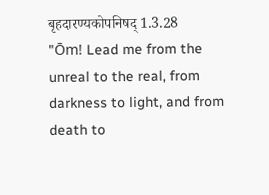बृहदारण्यकोपनिषद् 1.3.28
"Ōm! Lead me from the unreal to the real, from darkness to light, and from death to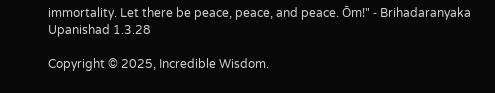immortality. Let there be peace, peace, and peace. Ōm!" - Brihadaranyaka Upanishad 1.3.28

Copyright © 2025, Incredible Wisdom.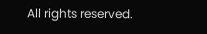All rights reserved.